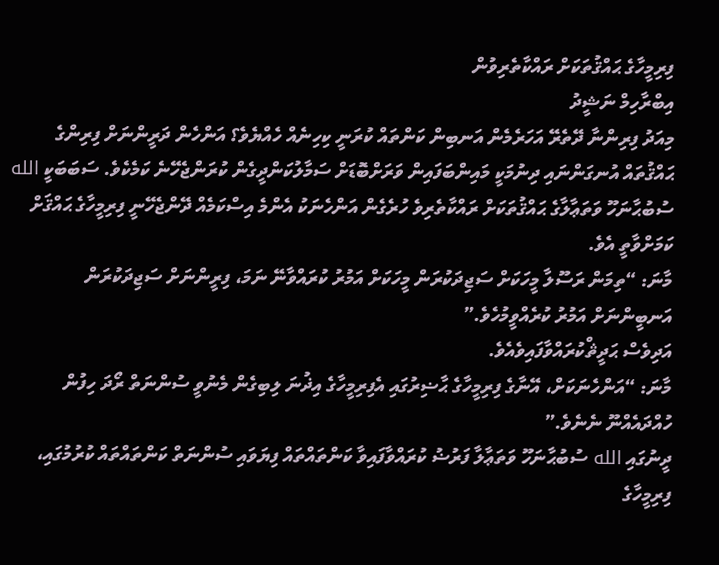ފިރިމީހާގެ ޙައްޤުތަކަށް ރައްކާތެރިވުން
އިބްރާހިމް ނަޝީދު
މިއަދު ފިރިންނާ ދޭތެރޭ އަހަރެމެން އަނބިން ކަންތައް ކުރަނީ ކިހިނެއް ހެއްޔެވެ؟ އަންހެން ދަރީންނަށް ފިރިންގެ ޙައްޤުތައް އުނގަންނައި ދިނުމަކީ މައިންބަފައިން ވަރަށްބޮޑަށް ސަމާލުކަންދީގެން ކުރަންޖެހޭނެ ކަމެކެވެ. ސަބަބަކީ الله ސުބުޙާނަހޫ ވަތަޢާލާގެ ޙައްޤުތަކަށް ރައްކާތެރިވެ ހުރެގެން އަންހެނަކު އެންމެ އިސްކަމެއް ދޭންޖެހޭނީ ފިރިމީހާގެ ޙައްޤަށް ކަމަށްވާތީ އެވެ.
މާނަ: “ތިމަން ރަސޫލާ މީހަކަށް ސަޖިދަކުރަން މީހަކަށް އަމުރު ކުރައްވާނޭ ނަމަ، ފިރީންނަށް ސަޖިދަކުރަން އަނބީންނަށް އަމުރު ކުރެއްވީމުހެވެ.”
އަދިވެސް ޙަދީޘްކުރައްވާފައިވެއެވެ.
މާނަ: “އަންހެނަކަށް، އޭނާގެ ފިރިމީހާގެ ޙާޟިރުގައި އެފިރިމީހާގެ އިޛުނަ ލިބިގެން މެނުވީ ސުންނަތް ރޯދަ ހިފުން ހުއްދައެއްނޫ ނެނެވެ.”
ދީނުގައި الله ސުބުޙާނަހޫ ވަތަޢާލާ ފަރުޟު ކުރައްވާފައިވާ ކަންތައްތައް ފިޔަވައި ސުންނަތް ކަންތައްތައް ކުރުމުގައި، ފިރިމީހާގެ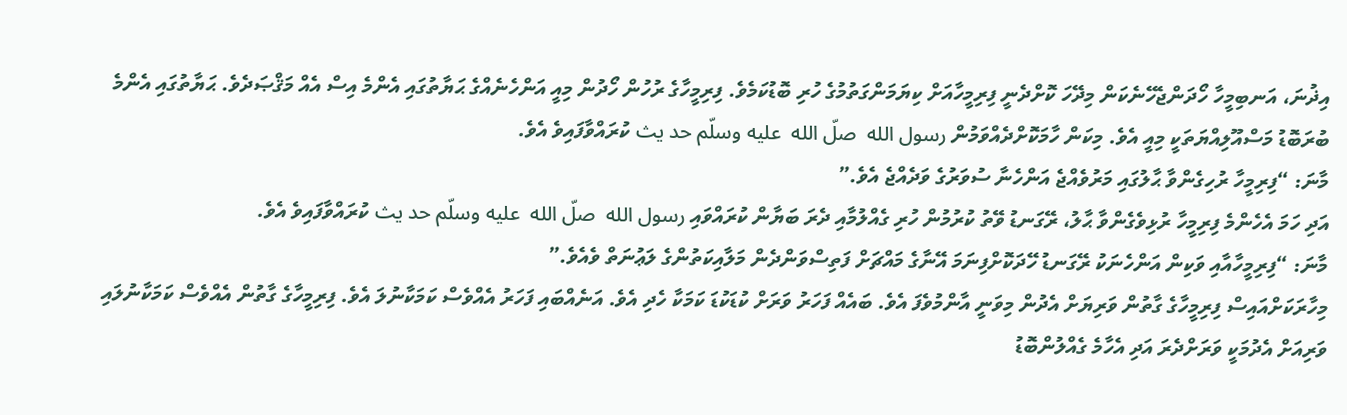އިޛުނަ، އަނބިމީހާ ހޯދަންޖެހޭނެކަން މިދޭހަ ކޮށްދެނީ ފިރިމީހާއަށް ކިޔަމަންގަތުމުގެ ހުރި ބޮޑުކަމެވެ. ފިރިމީހާގެ ރުހުން ހޯދުން މިއީ އަންހެނެއްގެ ޙަޔާތުގައި އެންމެ އިސް އެއް މަޤްޞަދެވެ. ޙަޔާތުގައި އެންމެ ބުރަބޮޑު މަސްއޫލިއްޔަތަކީ މިއީ އެވެ. މިކަން ހާމަކޮށްދެއްވަމުން رسول الله  صلّ الله  عليه وسلّم حد يث ކުރައްވާފައިވެ އެވެ.
މާނަ: “ފިރިމީހާ ރުހިގެންވާ ޙާލުގައި މަރުވެއްޖެ އަންހެނާ ސުވަރުގެ ވަދެއްޖެ އެވެ.”
އަދި ހަމަ އެހެންމެ ފިރިމީހާ ރުޅިވެގެންވާ ޙާލު، ރޭގަނޑު ވޭތު ކުރުމުން ހުރި ގެއްލުމާއި ދެރަ ބަޔާން ކުރައްވައި رسول الله  صلّ الله  عليه وسلّم حد يث ކުރައްވާފައިވެ އެވެ.
މާނަ: “ފިރިމީހާއާއި ވަކިން އަންހެނަކު ރޭގަނޑު ހޭދަކޮށްފިނަމަ އޭނާގެ މައްޗަށް ފަތިސްވަންދެން މަލާއިކަތުންގެ ލަޢުނަތް ވެއެވެ.”
މިހާރަކަށްއައިސް ފިރިމީހާގެ ގާތުން ވަރިޔަށް އެދުން މިވަނީ އާންމުވެފަ އެވެ. ބައެއް ފަހަރު ވަރަށް ކުޑަކުޑަ ކަމަކާ ހެދި އެވެ. އަނެއްބައި ފަހަރު އެއްވެސް ކަމަކާނުލަ އެވެ. ފިރިމީހާގެ ގާތުން އެއްވެސް ކަމަކާނުލައި ވަރިއަށް އެދުމަކީ ވަރަށްދެރަ އަދި އެހާމެ ގެއްލުންބޮޑު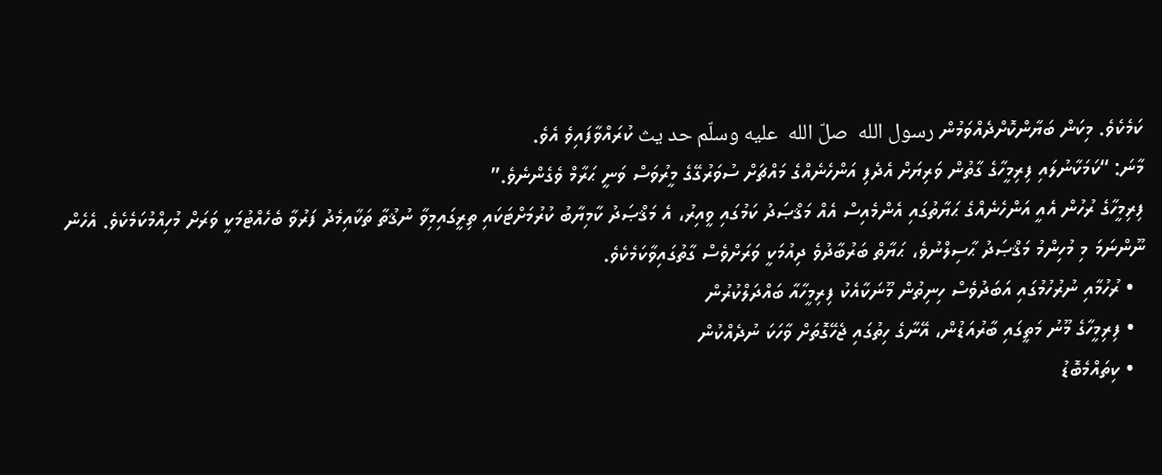ކަމެކެވެ. މިކަން ބަޔާންކޮށްދެއްވަމުން رسول الله  صلّ الله  عليه وسلّم حد يث ކުރައްވާފައިވެ އެވެ.
މާނަ: “ކަމަކާނުލައި ފިރިމީހާގެ ގާތުން ވަރިޔަށް އެދެފި އަންހެނެއްގެ މައްޗަށް ސުވަރުގޭގެ މީރުވަސް ވަނީ ޙަރާމް ވެގެންނެވެ.”
ފިރިމީހާގެ ރުހުން އެއީ އަންހެނެއްގެ ޙަޔާތުގައި އެންމެއިސް އެއް މަޤްޞަދު ކަމުގައި ވީއިރު، އެ މަޤްޞަދު ކާމިޔާބު ކުރުމަށްޓަކައި ތިރީގައިމިވާ ނުޤުތާ ތަކާއިމެދު ފަރުވާ ބެހެއްޓުމަކީ ވަރަށް މުހިއްމުކަމެކެވެ. އެހެން ނޫންނަމަ މި މުހިންމު މަޤްޞަދު ޙާސިލްނުވެ، ޙަޔާތް ބަރުބާދުވެ ދިއުމަކީ ވަރަށްވެސް ގާތުގައިވާކަމެކެވެ.
  • ރުހުމާއި ނުރުހުމުގައި އަބަދުވެސް ހިނިތުން މޫނަކާއެކު ފިރިމީހާއާ ބައްދަލްކުރުން
  • ފިރިމީހާގެ މޫނު މަތީގައި ބާރުއަޑުން، އޭނާގެ ހިތުގައި ޖެހޭގޮތަށް ވާހަކަ ނުދެއްކުން
  • ކިތައްމެބޮޑު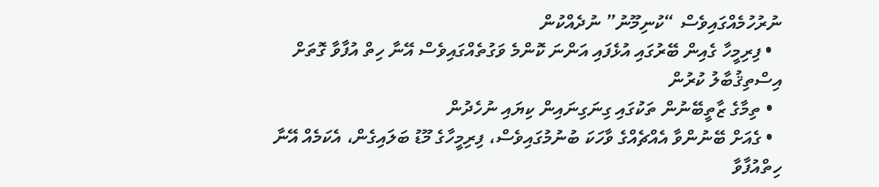ނުރުހުމެއްގައިވެސް “ކުނިމޫނު” ނުދެއްކުން
  • ފިރިމީހާ ގެއިން ބޭރުގައި އުޅެފައި އަންނަ ކޮންމެ ވަގުތެއްގައިވެސް އޭނާ ހިތް އުފާވާ ގޮތަށް އިސްތިޤުބާލު ކުރުން
  • ތިމާގެ ޒާތީބޭނުން ތަކުގައި ގިނަގިނައިން ކިޔައި ނުހެދުން
  • ގެއަށް ބޭނުންވާ އެއްޗެއްގެ ވާހަކަ ބުނުމުގައިވެސް، ފިރިމީހާގެ މޫޑު ބަލައިގެން، އެކަމެއް އޭނާ ހިތްއުފާވާ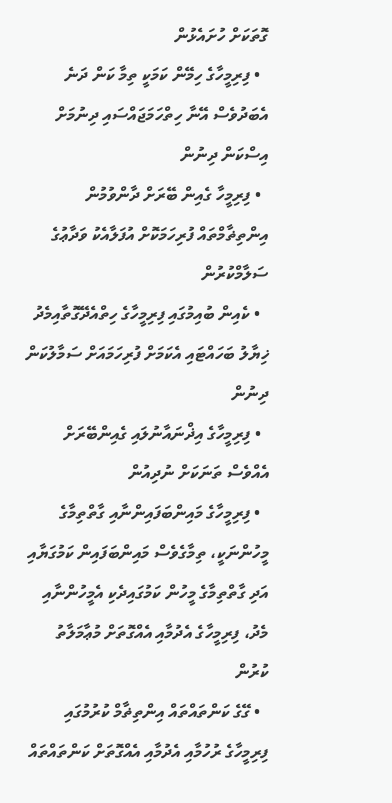ގޮތަކަށް ހުށައެޅުން
  • ފިރިމީހާގެ ހިމޭން ކަމަކީ ތިމާ ކަން ދަނެ އެބަދުވެސް އޭނާ ހިތްހަމަޖައްސައި ދިނުމަށް އިސްކަން ދިނުން
  • ފިރިމީހާ ގެއިން ބޭރަށް ދާންވުމުން އިންތިޡާމްތައް ފުރިހަމަކޮށް އުފަލާއެކު ވަދާޢުގެ ސަލާމްކުރުން
  • ކެއިން ބުއިމުގައި ފިރިމީހާގެ ހިތްއެދޭގޮތާއިމެދު ޚިޔާލު ބަހައްޓައި އެކަމަށް ފުރިހަމައަށް ސަމާލުކަން ދިނުން
  • ފިރިމީހާގެ އިޛްނައާނުލައި ގެއިންބޭރަށް އެއްވެސް ތަނަކަށް ނުދިއުން
  • ފިރިމީހާގެ މައިންބަފައިންނާއި ގާތްތިމާގެ މީހުންނަކީ، ތިމާގެވެސް މައިންބަފައިން ކަމުގަޔާއި އަދި ގާތްތިމާގެ މީހުން ކަމުގައިދެކި އެމީހުންނާއި މެދު، ފިރިމީހާގެ އެދުމާއި އެއްގޮތަށް މުޢާމަލާތު ކުރުން
  • ގޭގެ ކަންތައްތައް އިންތިޡާމް ކުރުމުގައި ފިރިމީހާގެ ރުހުމާއި އެދުމާއި އެއްގޮތަށް ކަންތައްތައް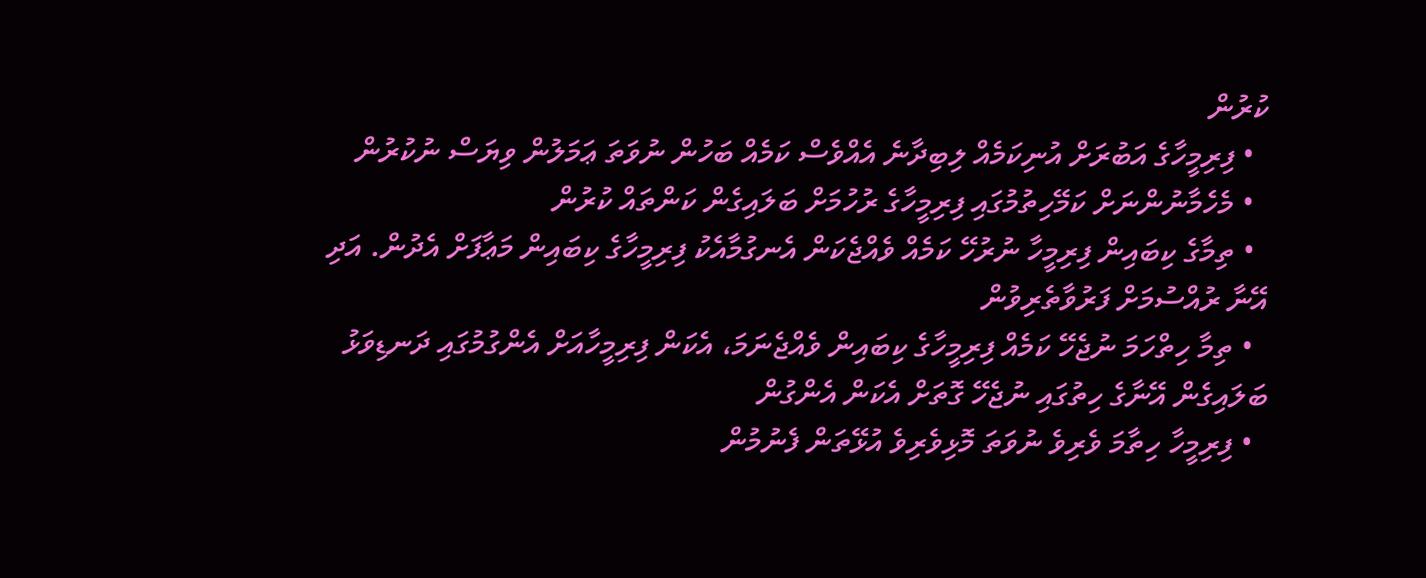ކުރުން
  • ފިރިމީހާގެ އަބުރަށް އުނިކަމެއް ލިބިދާނެ އެއްވެސް ކަމެއް ބަހުން ނުވަތަ ޢަމަލުން ވިޔަސް ނުކުރުން
  • މެހެމާނުންނަށް ކަމޭހިތުމުގައި ފިރިމީހާގެ ރުހުމަށް ބަލައިގެން ކަންތައް ކުރުން
  • ތިމާގެ ކިބައިން ފިރިމީހާ ނުރުހޭ ކަމެއް ވެއްޖެކަން އެނގުމާއެކު ފިރިމީހާގެ ކިބައިން މަޢާފަށް އެދުން. އަދި އޭނާ ރުއްސުމަށް ފަރުވާތެރިވުން
  • ތިމާ ހިތްހަމަ ނުޖެހޭ ކަމެއް ފިރިމީހާގެ ކިބައިން ވެއްޖެނަމަ، އެކަން ފިރިމީހާއަށް އެންގުމުގައި ދަނޑިވަޅު ބަލައިގެން އޭނާގެ ހިތުގައި ނުޖެހޭ ގޮތަށް އެކަން އެންގުން
  • ފިރިމީހާ ހިތާމަ ވެރިވެ ނުވަތަ މޮޅިވެރިވެ އުޅޭތަން ފެނުމުން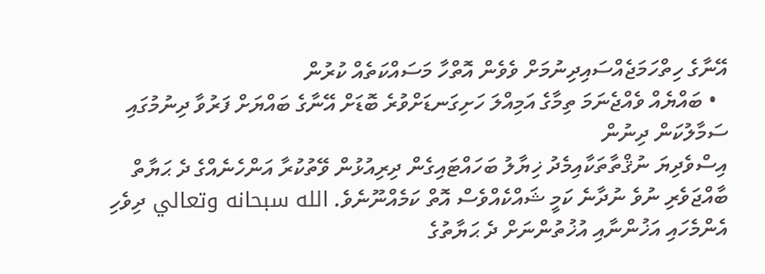އޭނާގެ ހިތްހަމަޖެއްސައިދިނުމަށް ވެވެން އޮތްހާ މަސައްކަތެއް ކުރުން
  • ބައްޔެއް ވެއްޖެނަމަ ތިމާގެ އަމިއްލަ ހަށިގަނޑަށްވުރެ ބޮޑަށް އޭނާގެ ބައްޔަށް ފަރުވާ ދިނުމުގައި ސަމާލުކަން ދިނުން
އިސްވެދިޔަ ނުޤްތާތަކާއިމެދު ޚިޔާލު ބަހައްޓައިގެން ދިރިއުޅުން ވޭތުކުރާ އަންހެނެއްގެ ދެ ޙަޔާތް ބާއްޖަވެރި ނުވެ ނުދާނެ ކަމީ ޝައްކެއްވެސް އޮތް ކަމެއްނޫނެވެ. الله سبحانه وتعالي ދިވެހި އެންމެހައި އަޚުންނާއި އުޚުތުންނަށް ދެ ޙަޔާތުގެ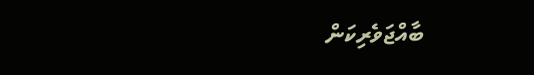ބާއްޖަވެރިކަން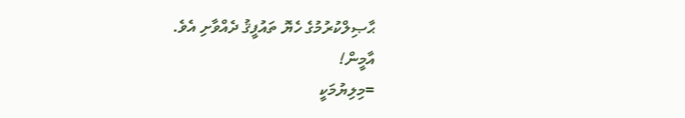ޙާޞިލްކުރުމުގެ ހެޔޮ ތައުފީޤު ދެއްވާށި އެވެ.
އާމީން!
=މިލިޔުމަކީ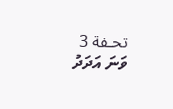تحـفة 3 ވަނަ އަދަދު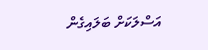އަސްލަކަށް ބަލައިގެން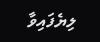ލިޔެފައިވާ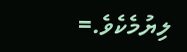ލިޔުމެކެވެ.=